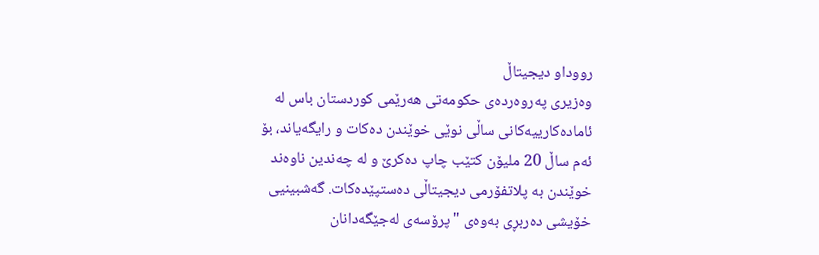رووداو دیجیتاڵ
وەزیری پەروەردەی حکومەتی هەرێمی کوردستان باس لە ئامادەکارییەکانی ساڵی نوێی خوێندن دەکات و رایگەیاند، بۆ ئەم ساڵ 20 ملیۆن کتێب چاپ دەکرێ و لە چەندین ناوەند خوێندن بە پلاتفۆرمی دیجیتاڵی دەستپێدەکات. گەشبینیی خۆیشی دەربڕی بەوەی "پرۆسەی لەجێگەدانان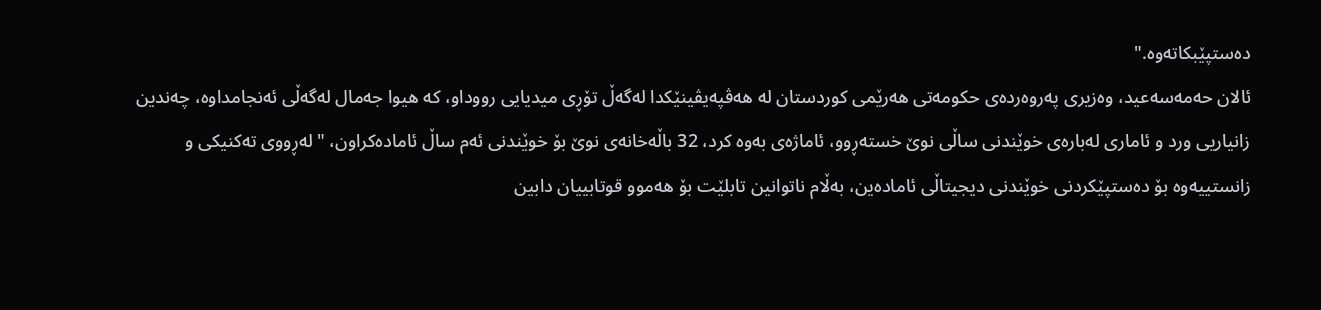دەستپێبکاتەوە."
ئالان حەمەسەعید، وەزیری پەروەردەی حکومەتی هەرێمی کوردستان لە هەڤپەیڤینێکدا لەگەڵ تۆڕی میدیایی رووداو، کە هیوا جەمال لەگەڵی ئەنجامداوە، چەندین زانیاریی ورد و ئاماری لەبارەی خوێندنی ساڵی نوێ خستەڕوو، ئاماژەی بەوە کرد، 32 باڵەخانەی نوێ بۆ خوێندنی ئەم ساڵ ئامادەکراون، "لەڕووی تەکنیکی و زانستییەوە بۆ دەستپێکردنی خوێندنی دیجیتاڵی ئامادەین، بەڵام ناتوانین تابلێت بۆ هەموو قوتابییان دابین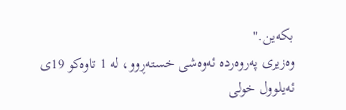بکەین."
وەزیری پەروەردە ئەوەشی خستەڕوو، لە 1 تاوەکو 19ی ئەیلوول خولی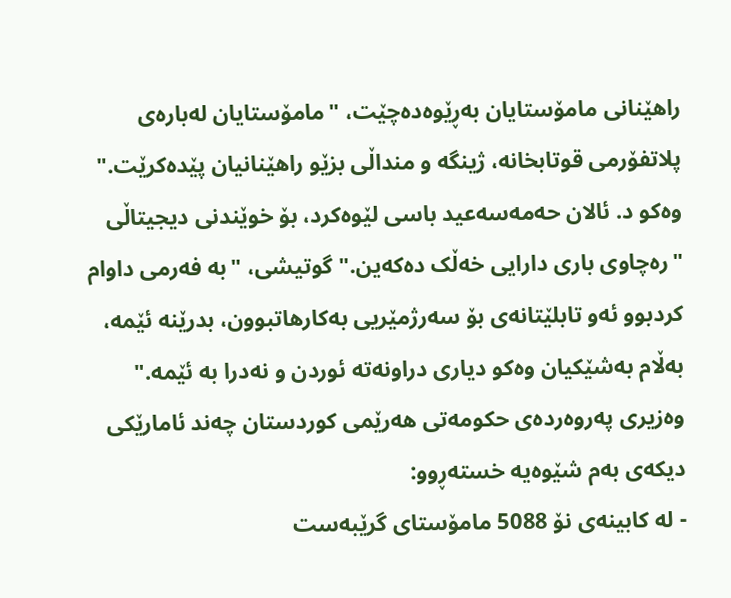راهێنانی مامۆستایان بەڕێوەدەچێت، "مامۆستایان لەبارەی پلاتفۆرمی قوتابخانە، ژینگە و منداڵی بزێو راهێنانیان پێدەکرێت."
وەکو د. ئالان حەمەسەعید باسی لێوەکرد، بۆ خوێندنی دیجیتاڵی "رەچاوی باری دارایی خەڵک دەکەین." گوتیشی، "بە فەرمی داوام کردبوو ئەو تابلێتانەی بۆ سەرژمێریی بەکارهاتبوون، بدرێنە ئێمە، بەڵام بەشێکیان وەکو دیاری دراونەتە ئوردن و نەدرا بە ئێمە."
وەزیری پەروەردەی حکومەتی هەرێمی کوردستان چەند ئامارێکی دیکەی بەم شێوەیە خستەڕوو:
- لە کابینەی نۆ 5088 مامۆستای گرێبەست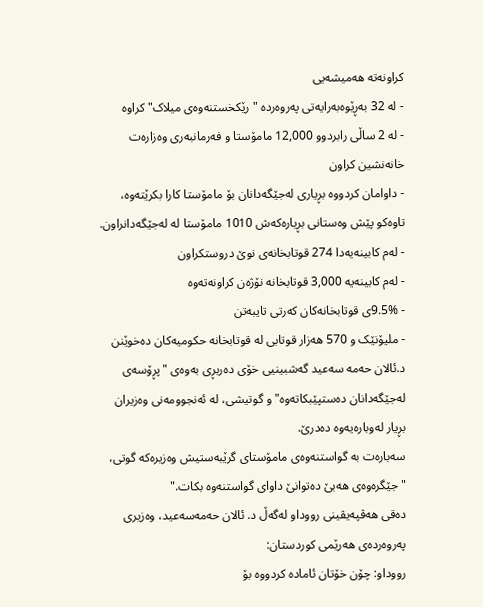کراونەتە هەمیشەیی
- لە 32 بەڕێوەبەرایەتی پەروەردە "رێکخستنەوەی میلاک" کراوە
- لە 2 ساڵی رابردوو 12,000 مامۆستا و فەرمانبەری وەزارەت خانەنشین کراون
- داوامان کردووە بڕیاری لەجێگەدانان بۆ مامۆستا کارا بکرێتەوە، تاوەکو پێش وەستانی بڕیارەکەش 1010 مامۆستا لە لەجێگەدانراون.
- لەم کابینەیەدا 274 قوتابخانەی نوێ دروستکراون
- لەم کابینەیە 3,000 قوتابخانە نۆژەن کراونەتەوە
- 9.5%ی قوتابخانەکان کەرتی تایبەتن
- ملیۆنێک و 570 هەزار قوتابی لە قوتابخانە حکومیەکان دەخوێنن
د.ئالان حەمە سەعید گەشبینیی خۆی دەربڕی بەوەی "پڕۆسەی لەجێگەدانان دەستپێبکاتەوە" و گوتیشی، لە ئەنجوومەنی وەزیران بڕیار لەوبارەیەوە دەدرێ.
سەبارەت بە گواستنەوەی مامۆستای گرێبەستیش وەزیرەکە گوتی، "جێگرەوەی هەبێ دەتوانێ داوای گواستنەوە بکات."
دەقی هەڤپەیڤینی رووداو لەگەڵ د. ئالان حەمەسەعید، وەزیری پەروەردەی هەرێمی کوردستان:
رووداو: چۆن خۆتان ئامادە کردووە بۆ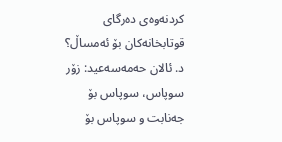کردنەوەی دەرگای قوتابخانەکان بۆ ئەمساڵ؟
د. ئالان حەمەسەعید: زۆر سوپاس، سوپاس بۆ جەنابت و سوپاس بۆ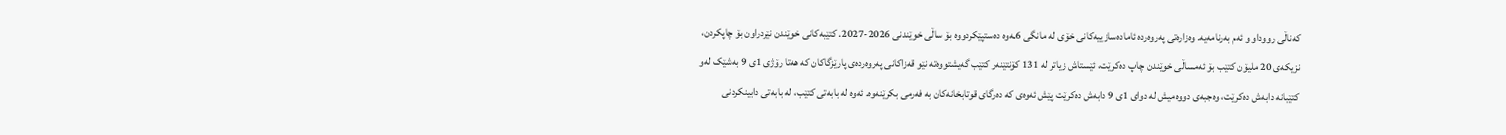کەناڵی رووداو و ئەم بەرنامەیە. وەزارەتی پەروەردە ئامادەسازییەکانی خۆی لە مانگی 6ـەوە دەستپێکردووە بۆ ساڵی خوێندنی 2026-2027. کتێبەکانی خوێندن نێردراون بۆ چاپکردن، نزیکەی 20 ملیۆن کتێب بۆ ئەمساڵی خوێندن چاپ دەکرێت، ئێستاش زیاتر لە 131 کۆنتێنەر کتێب گەیشتووەتە نێو قەزاکانی پەروەردەی پارێزگاکان کە هەتا رۆژی 1ی 9 بەشێک لەو کتێبانە دابەش دەکرێت، وەجبەی دووەمیش لە دوای 1ی 9 دابەش دەکرێت پێش ئەوەی کە دەرگای قوتابخانەکان بە فەرمی بکرێنەوە. ئەوە لە بابەتی کتێب، لە بابەتی دابینکردنی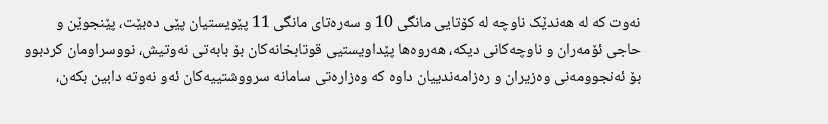نەوت کە لە هەندێک ناوچە لە کۆتایی مانگی 10 و سەرەتای مانگی 11 پێویستیان پێی دەبێت، پێنجوێن و حاجی ئۆمەران و ناوچەکانی دیکە، هەروەها پێداویستیی قوتابخانەکان بۆ بابەتی نەوتیش، نووسراومان کردبوو بۆ ئەنجوومەنی وەزیران و رەزامەندییان داوە کە وەزارەتی سامانە سرووشتییەکان ئەو نەوتە دابین بکەن،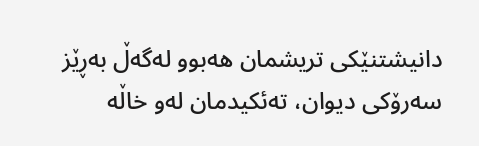دانیشتنێکی تریشمان هەبوو لەگەڵ بەڕێز سەرۆکی دیوان، تەئکیدمان لەو خاڵە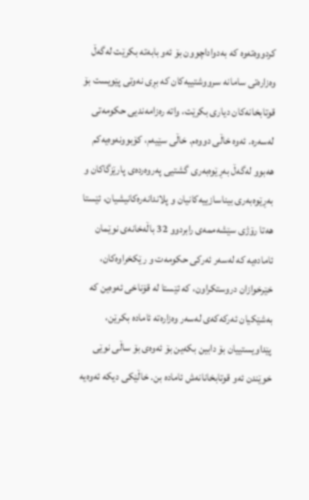کردووەتەوە کە بەدواداچوون بۆ ئەو بابەتە بکرێت لەگەڵ وەزارەتی سامانە سرووشتییەکان کە بڕی نەوتی پێویست بۆ قوتابخانەکان دیاری بکرێت، واتە رەزامەندیی حکومەتی لەسەرە. ئەوە خاڵی دووەم. خاڵی سێیەم، کۆبوونەوەیەکم هەبوو لەگەڵ بەڕێوەبەری گشتیی پەروەردەی پارێزگاکان و بەڕێوەبەری بیناسازییەکانیان و پلاندانەرەکانیشیان، ئێستا هەتا رۆژی سێشەممەی رابردوو 32 باڵەخانەی نوێمان ئامادەیە کە لەسەر ئەرکی حکومەت و رێکخراوەکان، خێرخوازان دروستکراون، کە ئێستا لە قۆناخی ئەوەین کە بەشێکیان ئەرکەکەی لەسەر وەزارەتە ئامادە بکرێن، پێداویستییان بۆ دابین بکەین بۆ ئەوەی بۆ ساڵی نوێی خوێندن ئەو قوتابخانانەش ئامادە بن. خاڵێکی دیکە ئەوەیە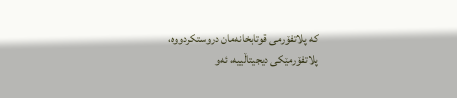کە پلاتفۆرمی قوتابخانەمان دروستکردووە، پلاتفۆرمێکی دیجیتاڵییە، ئەو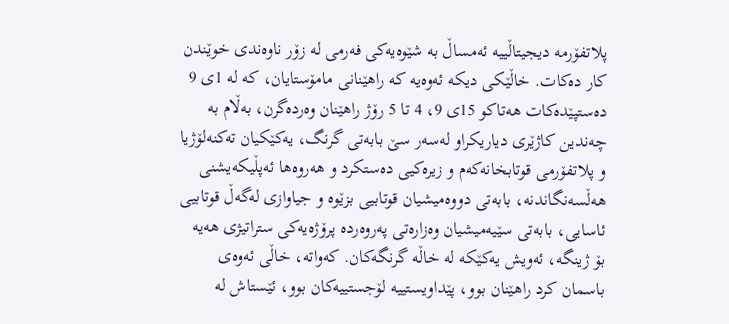پلاتفۆرمە دیجیتاڵییە ئەمساڵ بە شێوەیەکی فەرمی لە زۆر ناوەندی خوێندن کار دەکات. خاڵێکی دیکە ئەوەیە کە راهێنانی مامۆستایان، کە لە 1ی 9 دەستپێدەکات هەتاکو 15ی 9، 4 تا 5 رۆژ راهێنان وەردەگرن، بەڵام بە چەندین کاژێری دیاریکراو لەسەر سێ بابەتی گرنگ، یەکێکیان تەکنەلۆژیا و پلاتفۆرمی قوتابخانەکەم و زیرەکیی دەستکرد و هەروەها ئەپڵیکەیشنی هەڵسەنگاندنە، بابەتی دووەمیشیان قوتابیی بزێوە و جیاوازی لەگەڵ قوتابیی ئاسایی، بابەتی سێیەمیشیان وەزارەتی پەروەردە پرۆژەیەکی ستراتیژی هەیە بۆ ژینگە، ئەویش یەکێکە لە خاڵە گرنگەکان. کەواتە، خاڵی ئەوەی باسمان کرد راهێنان بوو، پێداویستییە لۆجستییەکان بوو، ئێستاش لە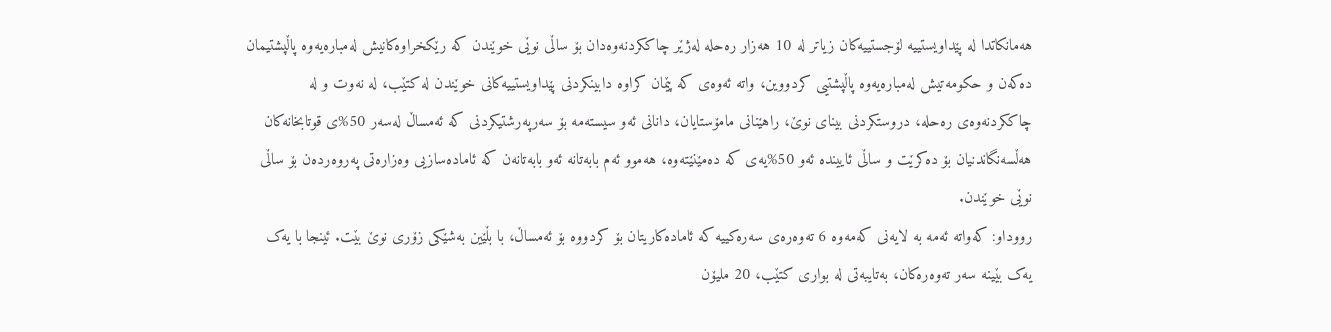هەمانکاتدا لە پێداویستییە لۆجستییەکان زیاتر لە 10 هەزار رەحلە لەژێر چاککردنەوەدان بۆ ساڵی نوێی خوێندن کە رێکخراوەکانیش لەمبارەیەوە پاڵپشتیمان دەکەن و حکومەتیش لەمبارەیەوە پاڵپشتیی کردووین، واتە ئەوەی کە پێمان کراوە دابینکردنی پێداویستییەکانی خوێندن لە کتێب، لە نەوت و لە چاککردنەوەی رەحلە، دروستکردنی بینای نوێ، راهێنانی مامۆستایان، دانانی ئەو سیستەمە بۆ سەرپەرشتیکردنی کە ئەمساڵ لەسەر 50%ی قوتابخانەکان هەڵسەنگاندنیان بۆ دەکرێت و ساڵی ئاییندە ئەو 50%یەی کە دەمێنێتەوە، هەموو ئەم بابەتانە ئەو بابەتانەن کە ئامادەسازیی وەزارەتی پەروەردەن بۆ ساڵی نوێی خوێندن.
رووداو: کەواتە ئەمە بە لایەنی کەمەوە 6 تەوەرەی سەرەکییە کە ئامادەکاریتان بۆ کردووە بۆ ئەمساڵ، با بڵێین بەشێکی زۆری نوێ بێت. ئینجا با یەک یەک بێینە سەر تەوەرەکان، بەتایبەتی لە بواری کتێب، 20 ملیۆن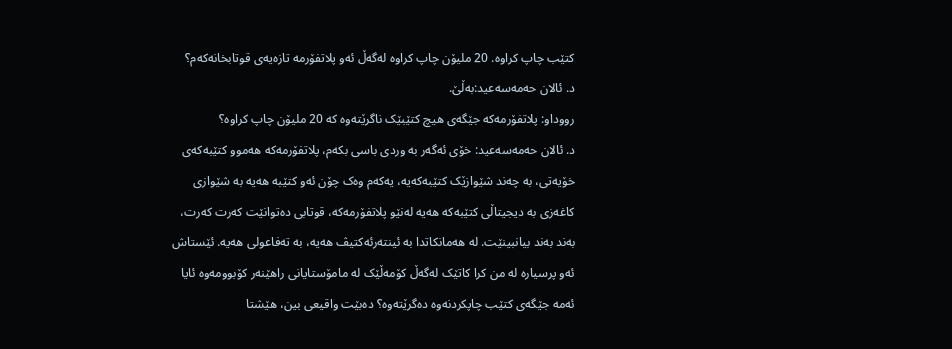کتێب چاپ کراوە. 20 ملیۆن چاپ کراوە لەگەڵ ئەو پلاتفۆرمە تازەیەی قوتابخانەکەم؟
د. ئالان حەمەسەعید:بەڵێ.
رووداو: پلاتفۆرمەکە جێگەی هیچ کتێبێک ناگرێتەوە کە 20 ملیۆن چاپ کراوە؟
د. ئالان حەمەسەعید: خۆی ئەگەر بە وردی باسی بکەم، پلاتفۆرمەکە هەموو کتێبەکەی خۆیەتی، بە چەند شێوازێک کتێبەکەیە، یەکەم وەک چۆن ئەو کتێبە هەیە بە شێوازی کاغەزی بە دیجیتاڵی کتێبەکە هەیە لەنێو پلاتفۆرمەکە، قوتابی دەتوانێت کەرت کەرت، بەند بەند بیانبینێت. لە هەمانکاتدا بە ئینتەرئەکتیڤ هەیە، بە تەفاعولی هەیە. ئێستاش ئەو پرسیارە لە من کرا کاتێک لەگەڵ کۆمەڵێک لە مامۆستایانی راهێنەر کۆبوومەوە ئایا ئەمە جێگەی کتێب چاپکردنەوە دەگرێتەوە؟ دەبێت واقیعی بین، هێشتا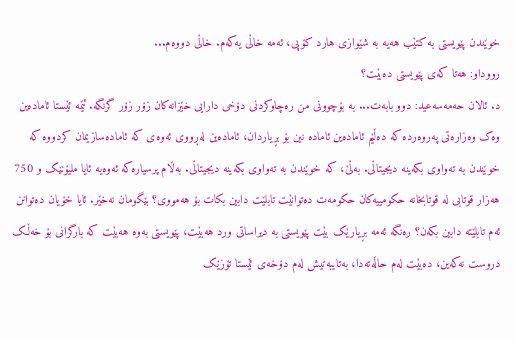خوێندن پێویستی بە کتێب هەیە بە شێوازی هارد کۆپی، ئەمە خاڵی یەکەم. خاڵی دووەم...
رووداو: هەتا کەی پێویستی دەبێت؟
د. ئالان حەمەسەعید: دوو بابەت... بە بۆچوونی من رەچاوکردنی دۆخی دارایی خێزانەکان زۆر زۆر گرنگە. ئێمە ئێستا ئامادەین وەک وەزارەتی پەروەردە کە دەڵێم ئامادەین ئامادە نین بۆ بڕیاردان، ئامادەین لەڕووی ئەوەی کە ئامادەسازیمان کردووە کە خوێندن بە تەواوی بکەینە دیجیتاڵی. بەڵێ، کە خوێندن بە تەواوی بکەینە دیجیتاڵی. بەڵام پرسیارەکە ئەوەیە ئایا ملیۆنێک و 750 هەزار قوتابی لە قوتابخانە حکومییەکان حکومەت دەتوانێت تابلێت دابین بکات بۆ هەمووی؟ بێگومان نەخێر. ئایا خۆیان دەتوانن ئەم تابلێتە دابین بکەن؟ رەنگە ئەمە بڕیارێک بێت پێویستی بە دیراساتی ورد هەبێت، پێویستی بەوە هەبێت کە بارگرانی بۆ خەڵک دروست نەکەین، دەبێت لەم حاڵەتەدا، بەتایبەتیش لەم دۆخەی ئێستا تۆزێک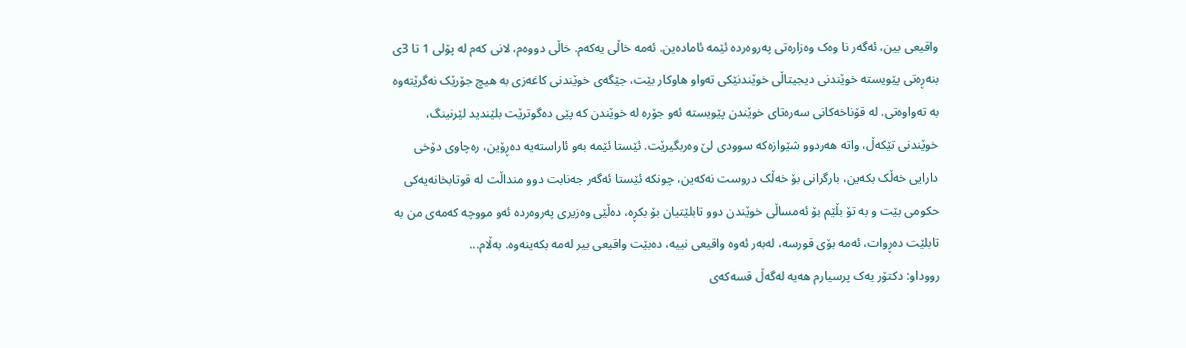واقیعی بین، ئەگەر نا وەک وەزارەتی پەروەردە ئێمە ئامادەین. ئەمە خاڵی یەکەم. خاڵی دووەم، لانی کەم لە پۆلی 1 تا 3ی بنەڕەتی پێویستە خوێندنی دیجیتاڵی خوێندنێکی تەواو هاوکار بێت، جێگەی خوێندنی کاغەزی بە هیچ جۆرێک نەگرێتەوە بە تەواوەتی. لە قۆناخەکانی سەرەتای خوێندن پێویستە ئەو جۆرە لە خوێندن کە پێی دەگوترێت بلێندید لێرنینگ، خوێندنی تێکەڵ، واتە هەردوو شێوازەکە سوودی لێ وەربگیرێت. ئێستا ئێمە بەو ئاراستەیە دەڕۆین، رەچاوی دۆخی دارایی خەڵک بکەین، بارگرانی بۆ خەڵک دروست نەکەین، چونکە ئێستا ئەگەر جەنابت دوو منداڵت لە قوتابخانەیەکی حکومی بێت و بە تۆ بڵێم بۆ ئەمساڵی خوێندن دوو تابلێتیان بۆ بکڕە، دەڵێی وەزیری پەروەردە ئەو مووچە کەمەی من بە تابلێت دەڕوات، ئەمە بۆی قورسە، لەبەر ئەوە واقیعی نییە، دەبێت واقیعی بیر لەمە بکەینەوە. بەڵام...
رووداو: دکتۆر یەک پرسیارم هەیە لەگەڵ قسەکەی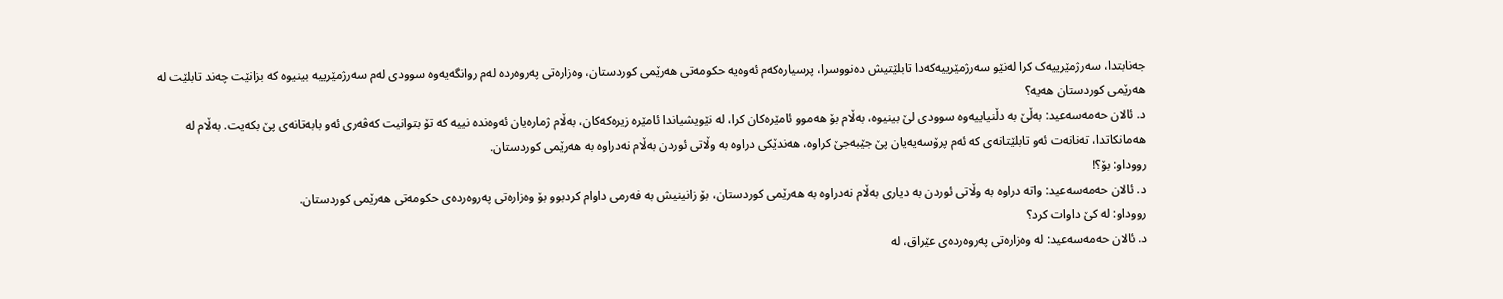جەنابتدا، سەرژمێرییەک کرا لەنێو سەرژمێرییەکەدا تابلێتیش دەنووسرا، پرسیارەکەم ئەوەیە حکومەتی هەرێمی کوردستان، وەزارەتی پەروەردە لەم روانگەیەوە سوودی لەم سەرژمێرییە بینیوە کە بزانێت چەند تابلێت لە هەرێمی کوردستان هەیە؟
د. ئالان حەمەسەعید: بەڵێ بە دڵنیاییەوە سوودی لێ بینیوە، بەڵام بۆ هەموو ئامێرەکان کرا، لە نێویشیاندا ئامێرە زیرەکەکان، بەڵام ژمارەیان ئەوەندە نییە کە تۆ بتوانیت کەڤەری ئەو بابەتانەی پێ بکەیت. بەڵام لە هەمانکاتدا، تەنانەت ئەو تابلێتانەی کە ئەم پرۆسەیەیان پێ جێبەجێ کراوە، هەندێکی دراوە بە وڵاتی ئوردن بەڵام نەدراوە بە هەرێمی کوردستان.
رووداو: بۆ؟!
د. ئالان حەمەسەعید: واتە دراوە بە وڵاتی ئوردن بە دیاری بەڵام نەدراوە بە هەرێمی کوردستان، بۆ زانینیش بە فەرمی داوام کردبوو بۆ وەزارەتی پەروەردەی حکومەتی هەرێمی کوردستان.
رووداو: لە کێ داوات کرد؟
د. ئالان حەمەسەعید: لە وەزارەتی پەروەردەی عێراق، لە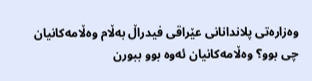وەزارەتی پلاندانانی عێراقی فیدراڵ بەڵام وەڵامەکانیان چی بوو؟ وەڵامەکانیان ئەوە بوو ببورن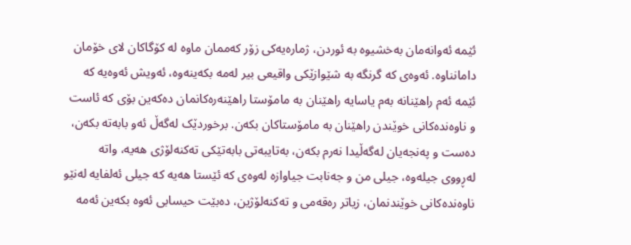ئێمە ئەوانەمان بەخشیوە بە ئوردن، ژمارەیەکی زۆر کەممان ماوە لە کۆگاکان لای خۆمان دامانناوە. ئەوەی کە گرنگە بە شێوازێکی واقیعی بیر لەمە بکەینەوە، ئەویش ئەوەیە کە ئێمە ئەم راهێنانە بەم یاسایە راهێنان بە مامۆستا راهێنەرەکانمان دەکەین بۆی کە ئاست و ناوەندەکانی خوێندن راهێنان بە مامۆستاکان بکەن. برخوردێک لەگەڵ ئەو بابەتە بکەن، دەست و پەنجەیان لەگەڵیدا نەرم بکەن، بەتایبەتی بابەتێکی تەکنەلۆژی هەیە، واتە لەڕووی جیلەوە، جیلی من و جەنابت جیاوازە لەوەی کە ئێستا هەیە کە جیلی ئەلفایە لەنێو ناوەندەکانی خوێندنمان، زیاتر رەقەمی و تەکنەلۆژین، دەبێت حیسابی ئەوە بکەین ئەمە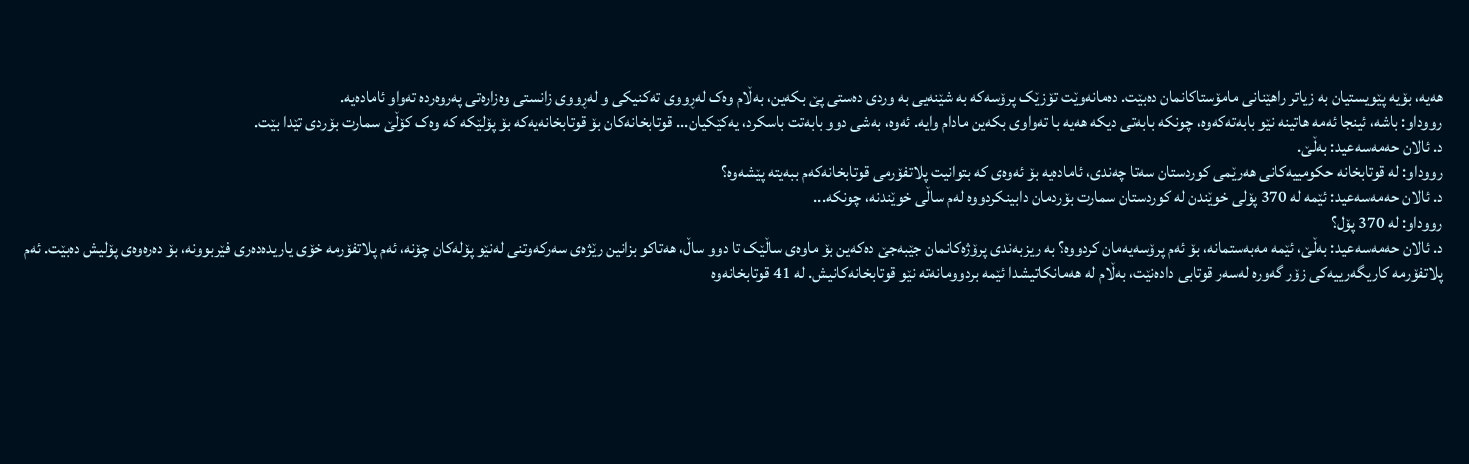هەیە، بۆیە پێویستیان بە زیاتر راهێنانی مامۆستاکانمان دەبێت. دەمانەوێت تۆزێک پرۆسەکە بە شێنەیی بە وردی دەستی پێ بکەین، بەڵام وەک لەڕووی تەکنیکی و لەڕووی زانستی وەزارەتی پەروەردە تەواو ئامادەیە.
رووداو: باشە، ئینجا ئەمە هاتینە نێو بابەتەکەوە، چونکە بابەتی دیکە هەیە با تەواوی بکەین مادام وایە. ئەوە، بەشی دوو بابەتت باسکرد، یەکێکیان... قوتابخانەکان بۆ قوتابخانەیەکە بۆ پۆلێکە کە وەک کۆڵێ سمارت بۆردی تێدا بێت.
د. ئالان حەمەسەعید: بەڵێ.
رووداو: لە قوتابخانە حکومییەکانی هەرێمی کوردستان سەتا چەندی، ئامادەیە بۆ ئەوەی کە بتوانیت پلاتفۆرمی قوتابخانەکەم ببەیتە پێشەوە؟
د. ئالان حەمەسەعید: ئێمە لە 370 پۆلی خوێندن لە کوردستان سمارت بۆردمان دابینکردووە لەم ساڵی خوێندنە، چونکە...
رووداو: لە 370 پۆل؟
د. ئالان حەمەسەعید: بەڵێ، ئێمە مەبەستمانە، بۆ ئەم پرۆسەیەمان کردووە؟ بە ریزبەندی پرۆژەکانمان جێبەجێ دەکەین بۆ ماوەی ساڵێک تا دوو ساڵ، هەتاکو بزانین رێژەی سەرکەوتنی لەنێو پۆلەکان چۆنە، ئەم پلاتفۆرمە خۆی یاریدەدەری فێربوونە، بۆ دەرەوەی پۆلیش دەبێت. ئەم پلاتفۆرمە کاریگەرییەکی زۆر گەورە لەسەر قوتابی دادەنێت، بەڵام لە هەمانکاتیشدا ئێمە بردوومانەتە نێو قوتابخانەکانیش. لە 41 قوتابخانەوە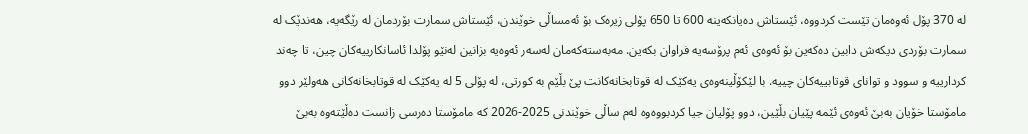لە 370 پۆل ئەوەمان تێست کردووە، ئێستاش دەیانکەینە 600 تا 650 پۆلی زیرەک بۆ ئەمساڵی خوێندن، ئێستاش سمارت بۆردمان لە رێگەیە، هەندێک لە سمارت بۆردی دیکەش دابین دەکەین بۆ ئەوەی ئەم پرۆسەیە فراوان بکەین. مەبەستەکەمان لەسەر ئەوەیە بزانین لەنێو پۆلدا ئاسانکارییەکان چین، تا چەند کردارییە و سوود و توانای قوتابییەکان چییە. با لێکۆڵینەوەی یەکێک لە قوتابخانەکانت پێ بڵێم بە کورتی، لە پۆلی 5 لە یەکێک لە قوتابخانەکانی هەولێر دوو مامۆستا خۆیان بەبێ ئەوەی ئێمە پێیان بڵێین، دوو پۆلیان جیا کردبووەوە لەم ساڵی خوێندنی 2025-2026 کە مامۆستا دەرسی زانست دەڵێتەوە بەبێ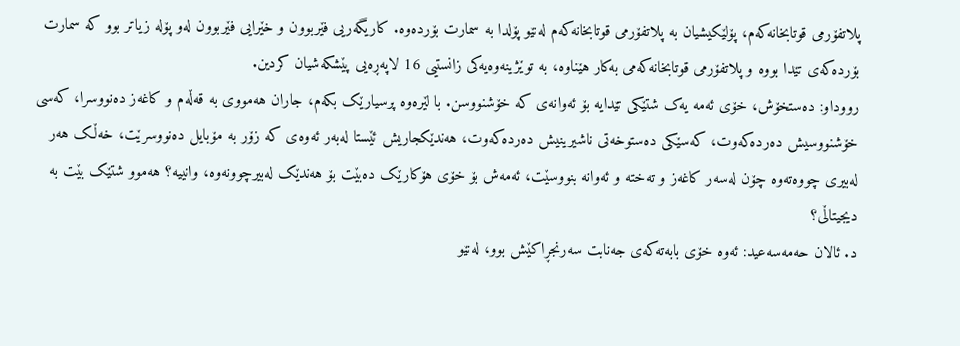پلاتفۆرمی قوتابخانەکەم، پۆلێکیشیان بە پلاتفۆرمی قوتابخانەکەم لەنێو پۆلدا بە سمارت بۆردەوە. کاریگەریی فێربوون و خێرایی فێربوون لەو پۆلە زیاتر بوو کە سمارت بۆردەکەی تێدا بووە و پلاتفۆرمی قوتابخانەکەمی بەکار هێناوە، بە توێژینەوەیەکی زانستیی 16 لاپەڕەیی پێشکەشیان کردین.
رووداو: دەستخۆش، خۆی ئەمە یەک شتێکی تێدایە بۆ ئەوانەی کە خۆشنووسن. با لێرەوە پرسیارێک بکەم، جاران هەمووی بە قەڵەم و کاغەز دەنووسرا، کەسی خۆشنووسیش دەردەکەوت، کەسێکی دەستوخەتی ناشیرینیش دەردەکەوت، هەندێکجاریش ئێستا لەبەر ئەوەی کە زۆر بە مۆبایل دەنووسرێت، خەڵک هەر لەبیری چووەتەوە چۆن لەسەر کاغەز و تەختە و ئەوانە بنووسێت، ئەمەش بۆ خۆی هۆکارێک دەبێت بۆ هەندێک لەبیرچوونەوە، وانییە؟ هەموو شتێک بێت بە دیجیتاڵی؟
د. ئالان حەمەسەعید: ئەوە خۆی بابەتەکەی جەنابت سەرنجڕاکێش بوو، لەنێو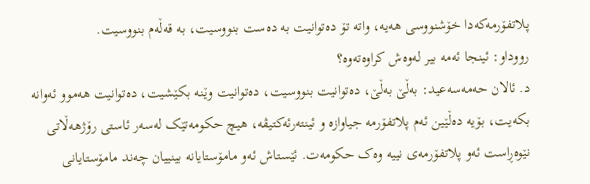پلاتفۆرمەکەدا خۆشنووسی هەیە، واتە تۆ دەتوانیت بە دەست بنووسیت، بە قەڵەم بنووسیت.
رووداو: ئینجا ئەمە بیر لەوەش کراوەتەوە؟
د. ئالان حەمەسەعید: بەڵێ بەڵێ، دەتوانیت بنووسیت، دەتوانیت وێنە بکێشیت، دەتوانیت هەموو ئەوانە بکەیت، بۆیە دەڵێین ئەم پلاتفۆرمە جیاوازە و ئینتەرئەکتیڤە، هیچ حکومەتێک لەسەر ئاستی رۆژهەڵاتی نێوەڕاست ئەو پلاتفۆرمەی نییە وەک حکومەت. ئێستاش ئەو مامۆستایانە بینییان چەند مامۆستایانی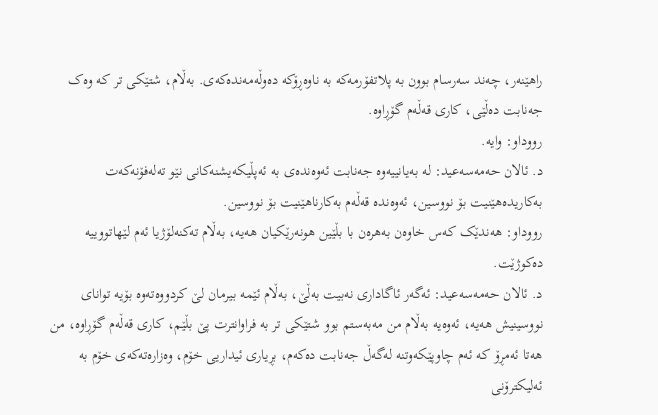راهێنەر، چەند سەرسام بوون بە پلاتفۆرمەکە بە ناوەڕۆکە دەوڵەمەندەکەی. بەڵام، شتێکی تر کە وەک جەنابت دەڵێی، کاری قەڵەم گۆڕاوە.
رووداو: وایە.
د. ئالان حەمەسەعید: لە بەیانییەوە جەنابت ئەوەندەی بە ئەپڵیکەیشنەکانی نێو تەلەفۆنەکەت بەکاریدەهێنیت بۆ نووسین، ئەوەندە قەڵەم بەکارناهێنیت بۆ نووسین.
رووداو: هەندێک کەس خاوەن بەهرەن با بڵێین هونەرێکیان هەیە، بەڵام تەکنەلۆژیا ئەم لێهاتووییە دەکوژێت.
د. ئالان حەمەسەعید: ئەگەر ئاگاداری نەبیت بەڵێ، بەڵام ئێمە بیرمان لێ کردووەتەوە بۆیە توانای نووسینیش هەیە، ئەوەیە بەڵام من مەبەستم بوو شتێکی تر بە فراوانترت پێ بڵێم، کاری قەڵەم گۆڕاوە، من هەتا ئەمڕۆ کە ئەم چاوپێکەوتنە لەگەڵ جەنابت دەکەم، بڕیاری ئیداریی خۆم، وەزارەتەکەی خۆم بە ئەلیکترۆنی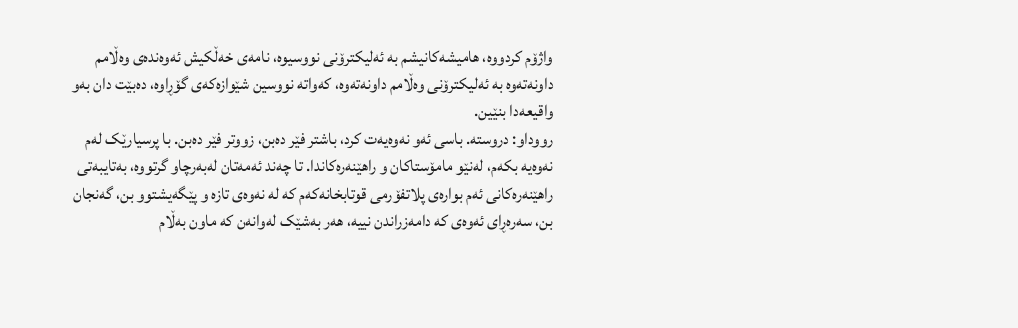واژۆم کردووە، هامیشەکانیشم بە ئەلیکترۆنی نووسیوە، نامەی خەڵکیش ئەوەندەی وەڵامم داونەتەوە بە ئەلیکترۆنی وەڵامم داونەتەوە، کەواتە نووسین شێوازەکەی گۆڕاوە، دەبێت دان بەو واقیعەدا بنێین.
رووداو: دروستە. باسی ئەو نەوەیەت کرد، باشتر فێر دەبن، زووتر فێر دەبن. با پرسیارێک لەم نەوەیە بکەم، لەنێو مامۆستاکان و راهێنەرەکاندا. تا چەند ئەمەتان لەبەرچاو گرتووە، بەتایبەتی راهێنەرەکانی ئەم بوارەی پلاتفۆرمی قوتابخانەکەم کە لە نەوەی تازە و پێگەیشتوو بن، گەنجان بن، سەرەڕای ئەوەی کە دامەزراندن نییە، هەر بەشێک لەوانەن کە ماون بەڵام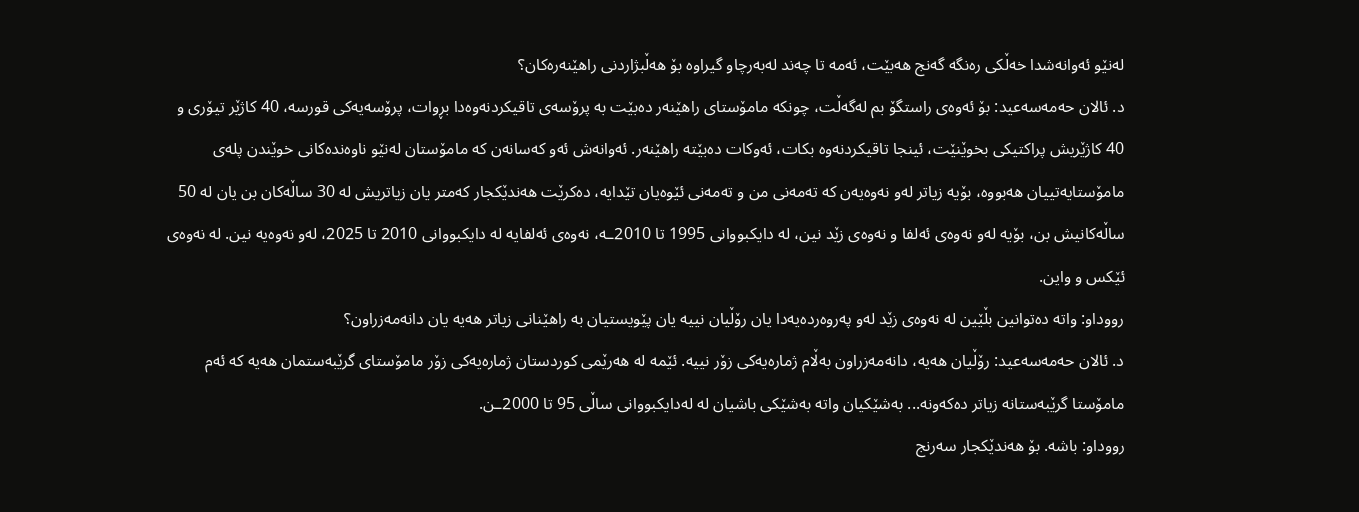لەنێو ئەوانەشدا خەڵکی رەنگە گەنج هەبێت، ئەمە تا چەند لەبەرچاو گیراوە بۆ هەڵبژاردنی راهێنەرەکان؟
د. ئالان حەمەسەعید: بۆ ئەوەی راستگۆ بم لەگەڵت، چونکە مامۆستای راهێنەر دەبێت بە پرۆسەی تاقیکردنەوەدا بڕوات، پرۆسەیەکی قورسە، 40 کاژێر تیۆری و 40 کاژێریش پراکتیکی بخوێنێت، ئینجا تاقیکردنەوە بکات، ئەوکات دەبێتە راهێنەر. ئەوانەش ئەو کەسانەن کە مامۆستان لەنێو ناوەندەکانی خوێندن پلەی مامۆستایەتییان هەبووە، بۆیە زیاتر لەو نەوەیەن کە تەمەنی من و تەمەنی ئێوەیان تێدایە، دەکرێت هەندێکجار کەمتر یان زیاتریش لە 30 ساڵەکان بن یان لە 50 ساڵەکانیش بن، بۆیە لەو نەوەی ئەلفا و نەوەی زێد نین، لە دایکبووانی 1995 تا 2010ـە، نەوەی ئەلفایە لە دایکبووانی 2010 تا 2025، لەو نەوەیە نین. لە نەوەی ئێکس و واین.
رووداو: واتە دەتوانین بڵێین لە نەوەی زێد لەو پەروەردەیەدا یان رۆڵیان نییە یان پێویستیان بە راهێنانی زیاتر هەیە یان دانەمەزراون؟
د. ئالان حەمەسەعید: رۆڵیان هەیە، دانەمەزراون بەڵام ژمارەیەکی زۆر نییە. ئێمە لە هەرێمی کوردستان ژمارەیەکی زۆر مامۆستای گرێبەستمان هەیە کە ئەم مامۆستا گرێبەستانە زیاتر دەکەونە... بەشێکیان واتە بەشێکی باشیان لە لەدایکبووانی ساڵی 95 تا 2000ـن.
رووداو: باشە. بۆ هەندێکجار سەرنج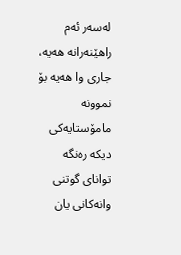لەسەر ئەم راهێنەرانە هەیە، جاری وا هەیە بۆ نموونە مامۆستایەکی دیکە رەنگە توانای گوتنی وانەکانی یان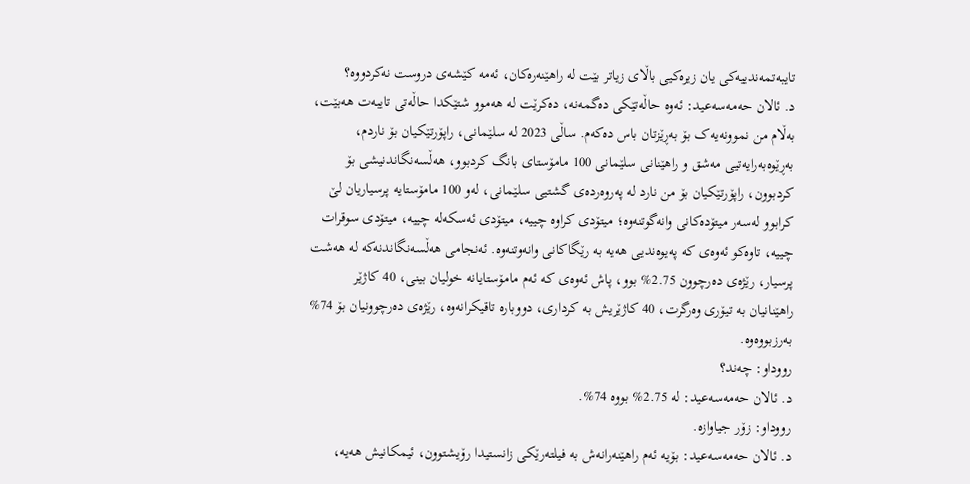تایبەتمەندییەکی یان زیرەکیی باڵای زیاتر بێت لە راهێنەرەکان، ئەمە کێشەی دروست نەکردووە؟
د. ئالان حەمەسەعید: ئەوە حاڵەتێکی دەگمەنە، دەکرێت لە هەموو شتێکدا حاڵەتی تایبەت هەبێت، بەڵام من نموونەیەک بۆ بەڕێزتان باس دەکەم. ساڵی 2023 لە سلێمانی، راپۆرتێکیان بۆ ناردم، بەڕێوەبەرایەتیی مەشق و راهێنانی سلێمانی 100 مامۆستای بانگ کردبوو، هەڵسەنگاندنیشی بۆ کردبوون، راپۆرتێکیان بۆ من نارد لە پەروەردەی گشتیی سلێمانی، لەو 100 مامۆستایە پرسیاریان لێ کرابوو لەسەر میتۆدەکانی وانەگوتنەوە؛ میتۆدی کراوە چییە، میتۆدی ئەسکەلە چییە، میتۆدی سوقرات چییە، تاوەکو ئەوەی کە پەیوەندیی هەیە بە رێگاکانی وانەوتنەوە. ئەنجامی هەڵسەنگاندنەکە لە هەشت پرسیار، رێژەی دەرچوون 2.75% بوو، پاش ئەوەی کە ئەم مامۆستایانە خولیان بینی، 40 کاژێر راهێنانیان بە تیۆری وەرگرت، 40 کاژێریش بە کرداری، دووبارە تاقیکرانەوە، رێژەی دەرچوونیان بۆ 74% بەرزبووەوە.
رووداو: چەند؟
د. ئالان حەمەسەعید: لە 2.75% بووە 74%.
رووداو: زۆر جیاوازە.
د. ئالان حەمەسەعید: بۆیە ئەم راهێنەرانەش بە فیلتەرێکی زانستیدا رۆیشتوون، ئیمکانیش هەیە،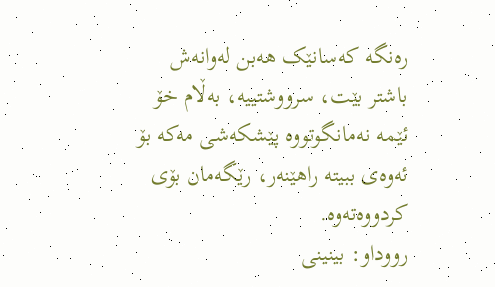رەنگە کەسانێک هەبن لەوانەش باشتر بێت، سرووشتییە، بەڵام خۆ ئێمە نەمانگوتووە پێشکەشی مەکە بۆ ئەوەی ببیتە راهێنەر، رێگەمان بۆی کردووەتەوە.
رووداو: بینینی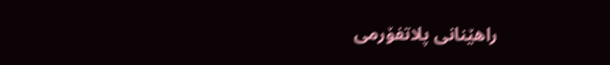راهێنانی پلاتفۆرمی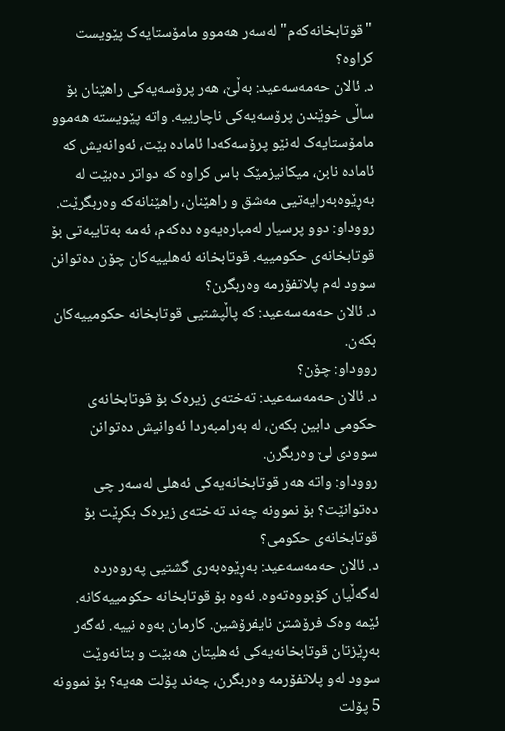"قوتابخانەکەم" لەسەر هەموو مامۆستایەک پێویست کراوە؟
د. ئالان حەمەسەعید: بەڵێ، هەر پرۆسەیەکی راهێنان بۆ ساڵی خوێندن پرۆسەیەکی ناچارییە. واتە پێویستە هەموو مامۆستایەک لەنێو پرۆسەکەدا ئامادە بێت، ئەوانەیش کە ئامادە نابن، میکانیزمێک باس کراوە کە دواتر دەبێت لە بەڕێوەبەرایەتیی مەشق و راهێنان، راهێنانەکە وەربگرێت.
رووداو: دوو پرسیار لەمبارەیەوە دەکەم، ئەمە بەتایبەتی بۆ قوتابخانەی حکومییە. قوتابخانە ئەهلییەکان چۆن دەتوانن سوود لەم پلاتفۆرمە وەربگرن؟
د. ئالان حەمەسەعید: کە پاڵپشتیی قوتابخانە حکومییەکان بکەن.
رووداو: چۆن؟
د. ئالان حەمەسەعید: تەختەی زیرەک بۆ قوتابخانەی حکومی دابین بکەن، لە بەرامبەردا ئەوانیش دەتوانن سوودی لێ وەربگرن.
رووداو: واتە هەر قوتابخانەیەکی ئەهلی لەسەر چی دەتوانێت؟ بۆ نموونە چەند تەختەی زیرەک بکڕێت بۆ قوتابخانەی حکومی؟
د. ئالان حەمەسەعید: بەڕێوەبەری گشتیی پەروەردە لەگەڵیان کۆبووەتەوە. ئەوە بۆ قوتابخانە حکومییەکانە. ئێمە وەک فرۆشتن نایفرۆشین. کارمان بەوە نییە. ئەگەر بەڕێزتان قوتابخانەیەکی ئەهلیتان هەبێت و بتانەوێت سوود لەو پلاتفۆرمە وەربگرن، چەند پۆلت هەیە؟ بۆ نموونە 5 پۆلت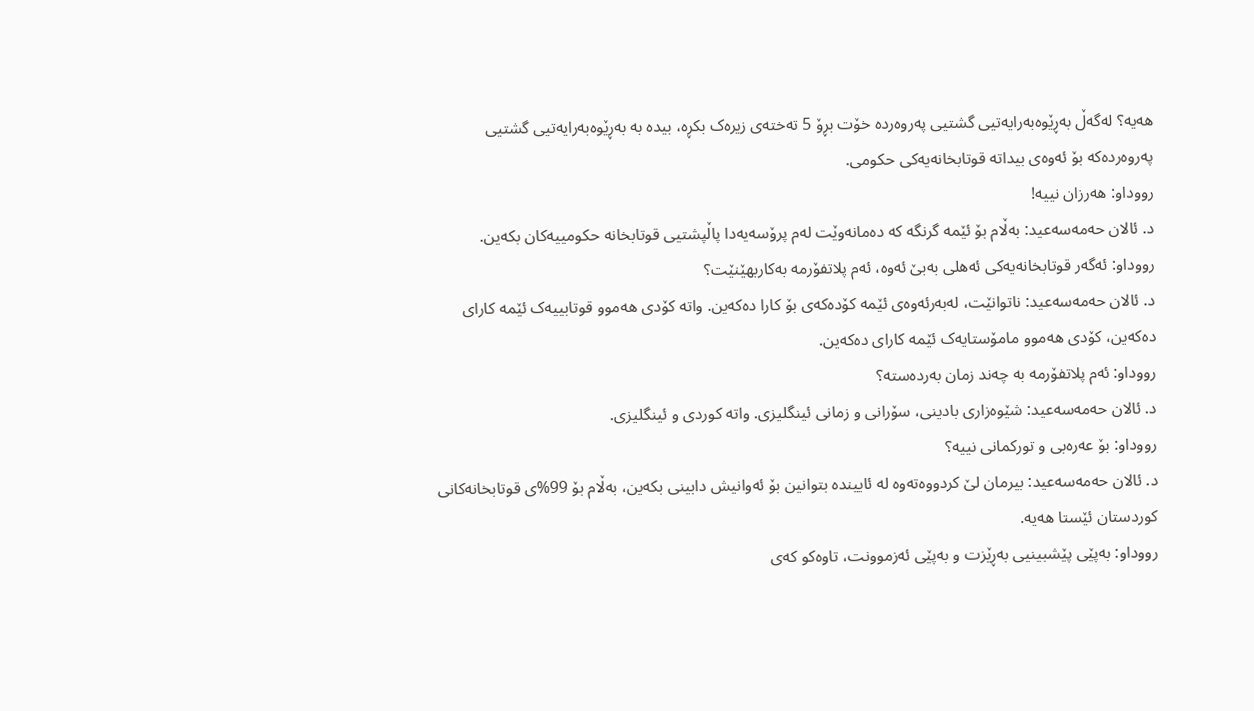هەیە؟ لەگەڵ بەڕێوەبەرایەتیی گشتیی پەروەردە خۆت بڕۆ 5 تەختەی زیرەک بکڕە، بیدە بە بەڕێوەبەرایەتیی گشتیی پەروەردەکە بۆ ئەوەی بیداتە قوتابخانەیەکی حکومی.
رووداو: هەرزان نییە!
د. ئالان حەمەسەعید: بەڵام بۆ ئێمە گرنگە کە دەمانەوێت لەم پرۆسەیەدا پاڵپشتیی قوتابخانە حکومییەکان بکەین.
رووداو: ئەگەر قوتابخانەیەکی ئەهلی بەبێ ئەوە، ئەم پلاتفۆرمە بەکاربهێنێت؟
د. ئالان حەمەسەعید: ناتوانێت، لەبەرئەوەی ئێمە کۆدەکەی بۆ کارا دەکەین. واتە کۆدی هەموو قوتابییەک ئێمە کارای دەکەین، کۆدی هەموو مامۆستایەک ئێمە کارای دەکەین.
رووداو: ئەم پلاتفۆرمە بە چەند زمان بەردەستە؟
د. ئالان حەمەسەعید: شێوەزاری بادینی، سۆرانی و زمانی ئینگلیزی. واتە کوردی و ئینگلیزی.
رووداو: بۆ عەرەبی و تورکمانی نییە؟
د. ئالان حەمەسەعید: بیرمان لێ کردووەتەوە لە ئاییندە بتوانین بۆ ئەوانیش دابینی بکەین، بەڵام بۆ 99%ی قوتابخانەکانی کوردستان ئێستا هەیە.
رووداو: بەپێی پێشبینیی بەڕێزت و بەپێی ئەزموونت، تاوەکو کەی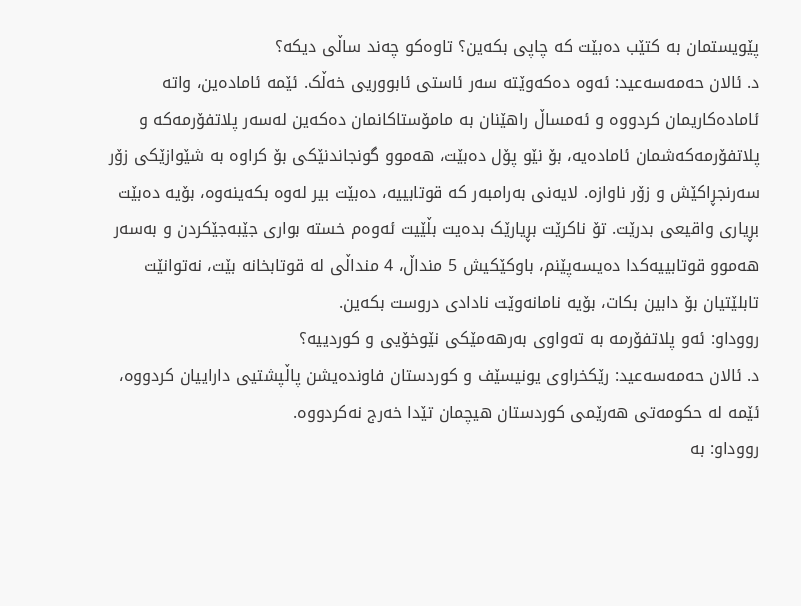پێویستمان بە کتێب دەبێت کە چاپی بکەین؟ تاوەکو چەند ساڵی دیکە؟
د. ئالان حەمەسەعید: ئەوە دەکەوێتە سەر ئاستی ئابووریی خەڵک. ئێمە ئامادەین، واتە ئامادەکاریمان کردووە و ئەمساڵ راهێنان بە مامۆستاکانمان دەکەین لەسەر پلاتفۆرمەکە و پلاتفۆرمەکەشمان ئامادەیە، بۆ نێو پۆل دەبێت، هەموو گونجاندنێکی بۆ کراوە بە شێوازێکی زۆر سەرنجڕاکێش و زۆر ناوازە. لایەنی بەرامبەر کە قوتابییە، دەبێت بیر لەوە بکەینەوە، بۆیە دەبێت بڕیاری واقیعی بدرێت. تۆ ناکرێت بڕیارێک بدەیت بڵێیت ئەوەم خستە بواری جێبەجێکردن و بەسەر هەموو قوتابییەکدا دەیسەپێنم، باوکێکیش 5 منداڵ، 4 منداڵی لە قوتابخانە بێت، نەتوانێت تابلێتیان بۆ دابین بکات، بۆیە نامانەوێت نادادی دروست بکەین.
رووداو: ئەو پلاتفۆرمە بە تەواوی بەرهەمێکی نێوخۆیی و کوردییە؟
د. ئالان حەمەسەعید: رێکخراوی یونیسێف و کوردستان فاوندەیشن پاڵپشتیی داراییان کردووە، ئێمە لە حکومەتی هەرێمی کوردستان هیچمان تێدا خەرج نەکردووە.
رووداو: بە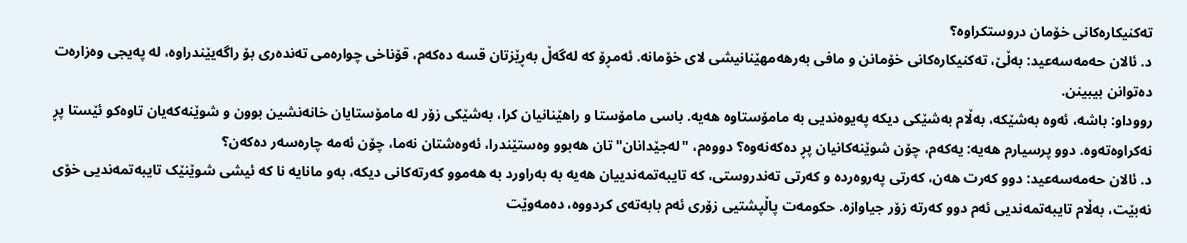تەکنیکارەکانی خۆمان دروستکراوە؟
د. ئالان حەمەسەعید: بەڵێ، تەکنیکارەکانی خۆمانن و مافی بەرهەمهێنانیشی لای خۆمانە. ئەمڕۆ کە لەگەڵ بەڕێزتان قسە دەکەم، قۆناخی چوارەمی تەندەری بۆ راگەیێندراوە، لە پەیجی وەزارەت دەتوانن بیبینن.
رووداو: باشە، ئەوە بەشێکە، بەڵام بەشێکی دیکە پەیوەندیی بە مامۆستاوە هەیە. باسی مامۆستا و راهێنانیان کرا، بەشێکی زۆر لە مامۆستایان خانەنشین بوون و شوێنەکەیان تاوەکو ئێستا پڕ نەکراوەتەوە. دوو پرسیارم هەیە: یەکەم، چۆن شوێنەکانیان پڕ دەکەنەوە؟ دووەم، "لەجێدانان"تان هەبوو وەستێندرا، ئەوەشتان نەما، چۆن ئەمە چارەسەر دەکەن؟
د. ئالان حەمەسەعید: دوو کەرت هەن، کەرتی پەروەردە و کەرتی تەندروستی، کە تایبەتمەندییان هەیە بە بەراورد بە هەموو کەرتەکانی دیکە، بەو مانایە نا کە ئیشی شوێنێک تایبەتمەندیی خۆی نەبێت، بەڵام تایبەتمەندیی ئەم دوو کەرتە زۆر جیاوازە. حکومەت پاڵپشتیی زۆری ئەم بابەتەی کردووە، دەمەوێت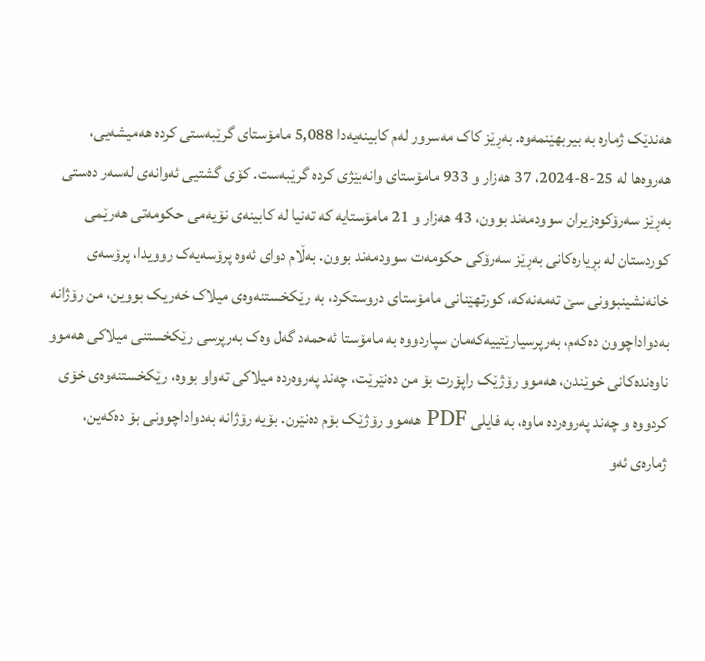هەندێک ژمارە بە بیربهێنمەوە. بەڕێز کاک مەسرور لەم کابینەیەدا 5,088 مامۆستای گرێبەستی کردە هەمیشەیی، هەروەها لە 25-8-2024، 37 هەزار و 933 مامۆستای وانەبێژی کردە گرێبەست. کۆی گشتیی ئەوانەی لەسەر دەستی بەڕێز سەرۆکوەزیران سوودمەند بوون، 43 هەزار و 21 مامۆستایە کە تەنیا لە کابینەی نۆیەمی حکومەتی هەرێمی کوردستان لە بڕیارەکانی بەڕێز سەرۆکی حکومەت سوودمەند بوون. بەڵام دوای ئەوە پرۆسەیەک روویدا، پرۆسەی خانەنشینبوونی سێ تەمەنەکە، کورتهێنانی مامۆستای دروستکرد، بە رێکخستنەوەی میلاک خەریک بووین، من رۆژانە بەدواداچوون دەکەم، بەرپرسیارێتییەکەمان سپاردووە بە مامۆستا ئەحمەد گەل وەک بەرپرسی رێکخستنی میلاکی هەموو ناوەندەکانی خوێندن، هەموو رۆژێک راپۆرت بۆ من دەنێرێت، چەند پەروەردە میلاکی تەواو بووە، رێکخستنەوەی خۆی کردووە و چەند پەروەردە ماوە، بە فایلی PDF هەموو رۆژێک بۆم دەنێرن. بۆیە رۆژانە بەدواداچوونی بۆ دەکەین، ژمارەی ئەو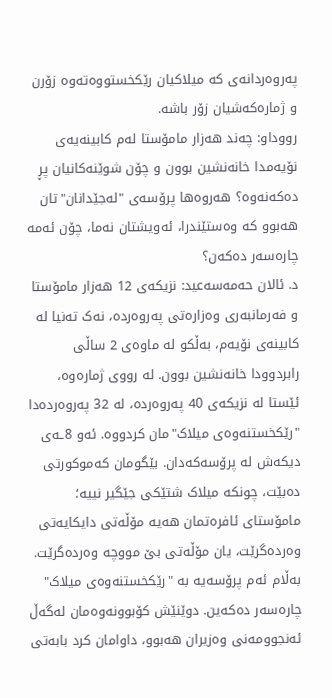پەروەردانەی کە میلاکیان رێکخستووەتەوە زۆرن و ژمارەکەشیان زۆر باشە.
رووداو: چەند هەزار مامۆستا لەم کابینەیەی نۆیەمدا خانەنشین بوون و چۆن شوێنەکانیان پڕ دەکەنەوە؟ هەروەها پرۆسەی "لەجێدانان"تان هەبوو کە وەستێندرا، ئەویشتان نەما، چۆن ئەمە چارەسەر دەکەن؟
د. ئالان حەمەسەعید: نزیکەی 12 هەزار مامۆستا و فەرمانبەری وەزارەتی پەروەردە، نەک تەنیا لە کابینەی نۆیەم، بەڵکو لە ماوەی 2 ساڵی رابردوودا خانەنشین بوون. لە رووی ژمارەوە، ئێستا لە نزیکەی 40 پەروەردە، لە 32 پەروەردەدا "رێکخستنەوەی میلاک"مان کردووە. ئەو 8ـەی دیکەش لە پرۆسەکەدان. بێگومان کەموکورتی دەبێت، چونکە میلاک شتێکی جێگیر نییە؛ مامۆستای ئافرەتمان هەیە مۆڵەتی دایکایەتی وەردەگرێت، یان مۆڵەتی بێ مووچە وەردەگرێت. بەڵام ئەم پرۆسەیە بە "رێکخستنەوەی میلاک" چارەسەر دەکەین. دوێنێش کۆبوونەوەمان لەگەڵ ئەنجوومەنی وەزیران هەبوو، داوامان کرد بابەتی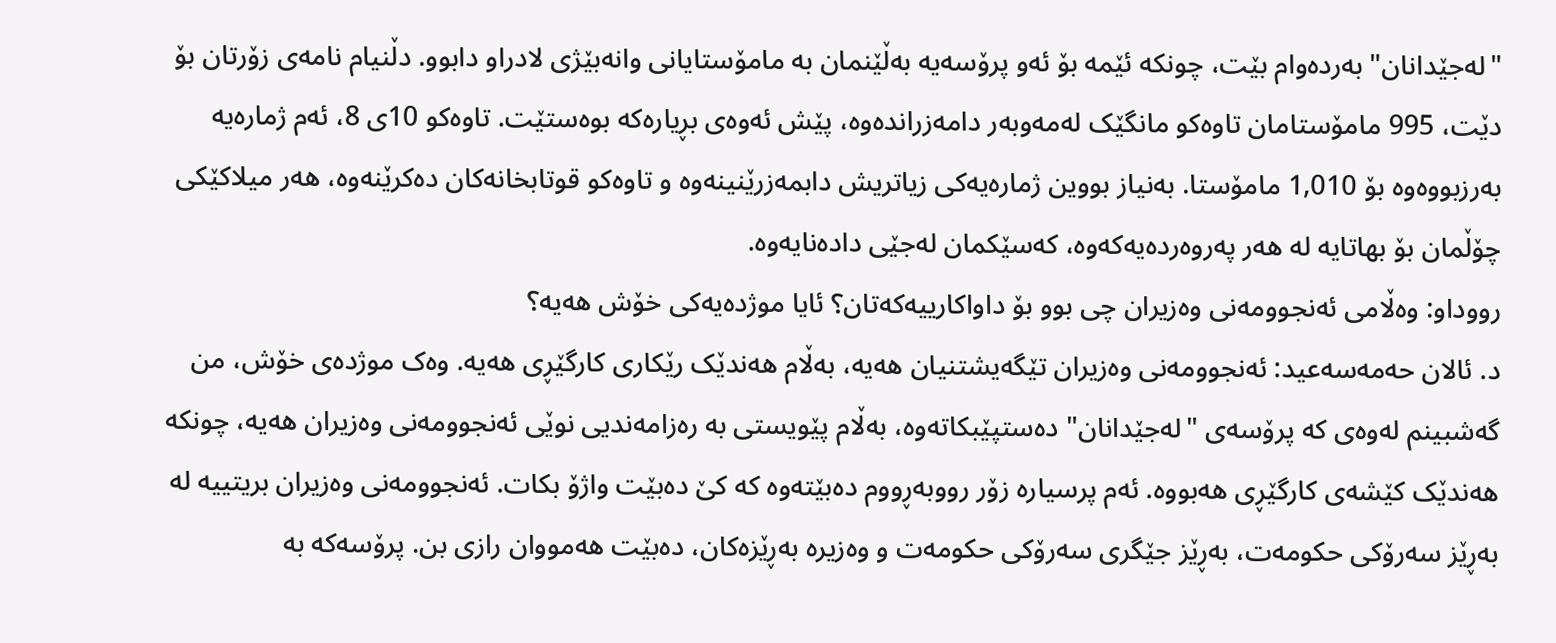"لەجێدانان" بەردەوام بێت، چونکە ئێمە بۆ ئەو پرۆسەیە بەڵێنمان بە مامۆستایانی وانەبێژی لادراو دابوو. دڵنیام نامەی زۆرتان بۆ دێت، 995 مامۆستامان تاوەکو مانگێک لەمەوبەر دامەزراندەوە، پێش ئەوەی بڕیارەکە بوەستێت. تاوەکو 10ی 8، ئەم ژمارەیە بەرزبووەوە بۆ 1,010 مامۆستا. بەنیاز بووین ژمارەیەکی زیاتریش دابمەزرێنینەوە و تاوەکو قوتابخانەکان دەکرێنەوە، هەر میلاکێکی چۆڵمان بۆ بهاتایە لە هەر پەروەردەیەکەوە، کەسێکمان لەجێی دادەنایەوە.
رووداو: وەڵامی ئەنجوومەنی وەزیران چی بوو بۆ داواکارییەکەتان؟ ئایا موژدەیەکی خۆش هەیە؟
د. ئالان حەمەسەعید: ئەنجوومەنی وەزیران تێگەیشتنیان هەیە، بەڵام هەندێک رێکاری کارگێڕی هەیە. وەک موژدەی خۆش، من گەشبینم لەوەی کە پرۆسەی "لەجێدانان" دەستپێبکاتەوە، بەڵام پێویستی بە رەزامەندیی نوێی ئەنجوومەنی وەزیران هەیە، چونکە هەندێک کێشەی کارگێڕی هەبووە. ئەم پرسیارە زۆر رووبەڕووم دەبێتەوە کە کێ دەبێت واژۆ بکات. ئەنجوومەنی وەزیران بریتییە لە بەڕێز سەرۆکی حکومەت، بەڕێز جێگری سەرۆکی حکومەت و وەزیرە بەڕێزەکان، دەبێت هەمووان رازی بن. پرۆسەکە بە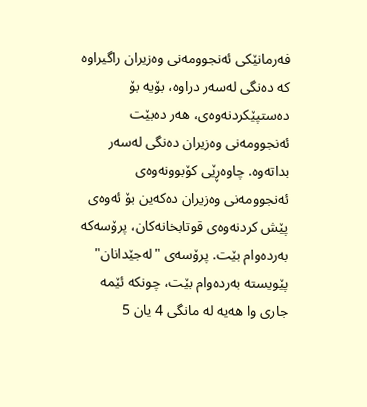فەرمانێکی ئەنجوومەنی وەزیران راگیراوە کە دەنگی لەسەر دراوە، بۆیە بۆ دەستپێکردنەوەی، هەر دەبێت ئەنجوومەنی وەزیران دەنگی لەسەر بداتەوە. چاوەڕێی کۆبوونەوەی ئەنجوومەنی وەزیران دەکەین بۆ ئەوەی پێش کردنەوەی قوتابخانەکان، پرۆسەکە بەردەوام بێت. پرۆسەی "لەجێدانان" پێویستە بەردەوام بێت، چونکە ئێمە جاری وا هەیە لە مانگی 4 یان 5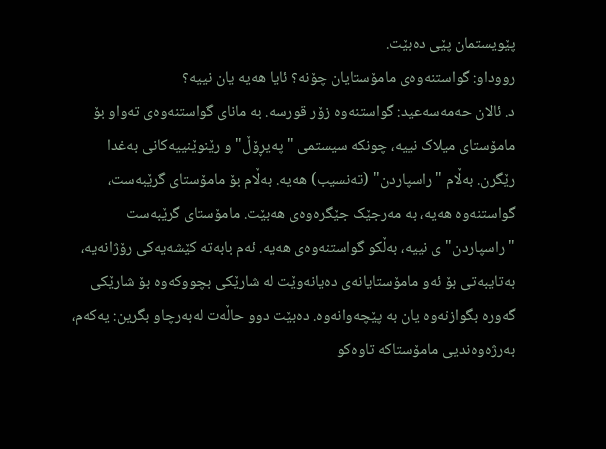پێویستمان پێی دەبێت.
رووداو: گواستنەوەی مامۆستایان چۆنە؟ ئایا هەیە یان نییە؟
د. ئالان حەمەسەعید: گواستنەوە زۆر قورسە. بە مانای گواستنەوەی تەواو بۆ مامۆستای میلاک نییە، چونکە سیستمی "پەیڕۆڵ" و رێنوێنییەکانی بەغدا رێگرن. بەڵام "راسپاردن" (تەنسیب) هەیە. بەڵام بۆ مامۆستای گرێبەست، گواستنەوە هەیە، بە مەرجێک جێگرەوەی هەبێت. مامۆستای گرێبەست "راسپاردن"ی نییە، بەڵکو گواستنەوەی هەیە. ئەم بابەتە کێشەیەکی رۆژانەیە، بەتایبەتی بۆ ئەو مامۆستایانەی دەیانەوێت لە شارێکی بچووکەوە بۆ شارێکی گەورە بگوازنەوە یان بە پێچەوانەوە. دەبێت دوو حاڵەت لەبەرچاو بگرین: یەکەم، بەرژەوەندیی مامۆستاکە تاوەکو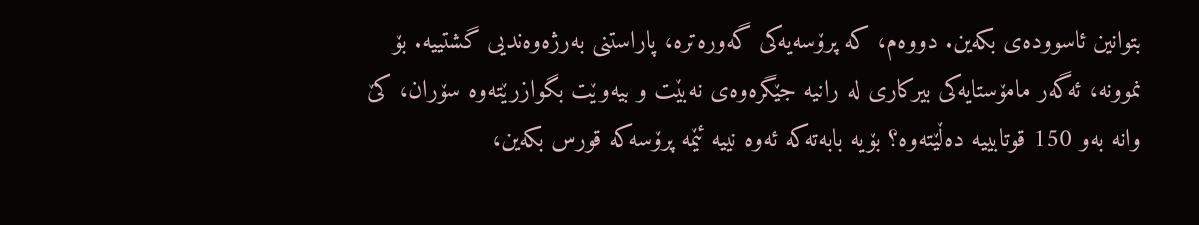بتوانین ئاسوودەی بکەین. دووەم، کە پرۆسەیەکی گەورەترە، پاراستنی بەرژەوەندیی گشتییە. بۆ نموونە، ئەگەر مامۆستایەکی بیرکاری لە رانیە جێگرەوەی نەبێت و بیەوێت بگوازرێتەوە سۆران، کێ وانە بەو 150 قوتابییە دەڵێتەوە؟ بۆیە بابەتەکە ئەوە نییە ئێمە پرۆسەکە قورس بکەین،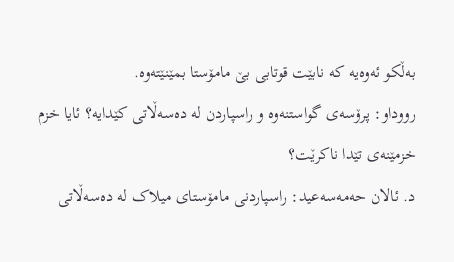بەڵکو ئەوەیە کە نابێت قوتابی بێ مامۆستا بمێنێتەوە.
رووداو: پرۆسەی گواستنەوە و راسپاردن لە دەسەڵاتی کێدایە؟ ئایا خزم خزمێنەی تێدا ناکرێت؟
د. ئالان حەمەسەعید: راسپاردنی مامۆستای میلاک لە دەسەڵاتی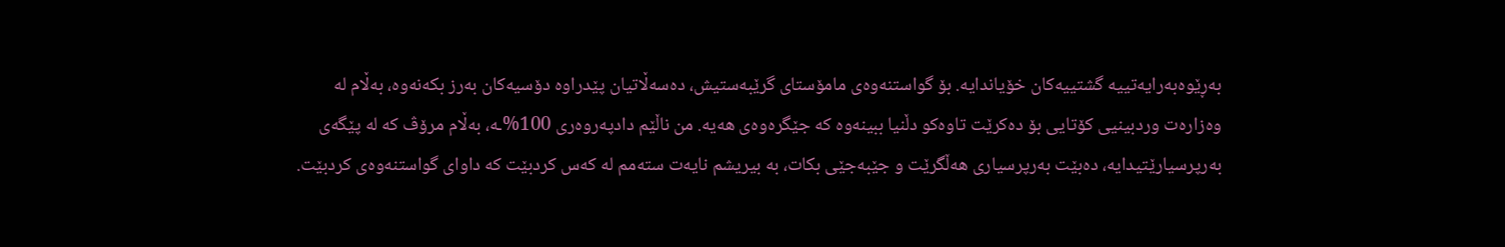بەڕێوەبەرایەتییە گشتییەکان خۆیاندایە. بۆ گواستنەوەی مامۆستای گرێبەستیش، دەسەڵاتیان پێدراوە دۆسیەکان بەرز بکەنەوە، بەڵام لە وەزارەت وردبینیی کۆتایی بۆ دەکرێت تاوەکو دڵنیا ببینەوە کە جێگرەوەی هەیە. من ناڵێم دادپەروەری 100%ـە، بەڵام مرۆڤ کە لە پێگەی بەرپرسیارێتیدایە، دەبێت بەرپرسیاری هەڵگرێت و جێبەجێی بکات، بە بیریشم نایەت ستەمم لە کەس کردبێت کە داوای گواستنەوەی کردبێت.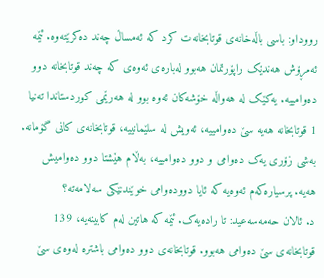رووداو: باسی باڵەخانەی قوتابخانەت کرد کە ئەمساڵ چەند دەکرێتەوە. ئێمە ئەمڕۆش هەندێک راپۆرتمان هەبوو لەبارەی ئەوەی کە چەند قوتابخانە دوو دەوامییە. یەکێک لە هەواڵە خۆشەکان ئەوە بوو لە هەرێمی کوردستاندا تەنیا 1 قوتابخانە هەیە سێ دەوامییە، ئەویش لە سلێمانییە، قوتابخانەی کانی گۆمانە. بەشی زۆری یەک دەوامی و دوو دەوامییە، بەڵام هێشتا دوو دەوامیش هەیە. پرسیارەکەم ئەوەیە کە ئایا دوودەوامی خوێندنێکی سەلامەتە؟
د. ئالان حەمەسەعید: تا رادەیەک. ئێمە کە هاتین لەم کابینەیە، 139 قوتابخانەی سێ دەوامی هەبوو. قوتابخانەی دوو دەوامی باشترە لەوەی سێ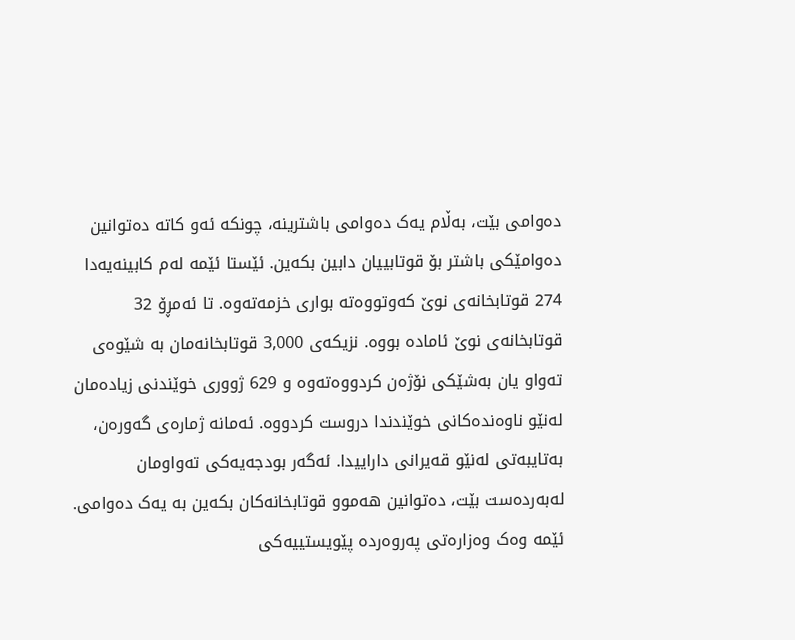دەوامی بێت، بەڵام یەک دەوامی باشترینە، چونکە ئەو کاتە دەتوانین دەوامێکی باشتر بۆ قوتابییان دابین بکەین. ئێستا ئێمە لەم کابینەیەدا 274 قوتابخانەی نوێ کەوتووەتە بواری خزمەتەوە. تا ئەمڕۆ 32 قوتابخانەی نوێ ئامادە بووە. نزیکەی 3,000 قوتابخانەمان بە شێوەی تەواو یان بەشێکی نۆژەن کردووەتەوە و 629 ژووری خوێندنی زیادەمان لەنێو ناوەندەکانی خوێندندا دروست کردووە. ئەمانە ژمارەی گەورەن، بەتایبەتی لەنێو قەیرانی داراییدا. ئەگەر بودجەیەکی تەواومان لەبەردەست بێت، دەتوانین هەموو قوتابخانەکان بکەین بە یەک دەوامی. ئێمە وەک وەزارەتی پەروەردە پێویستییەکی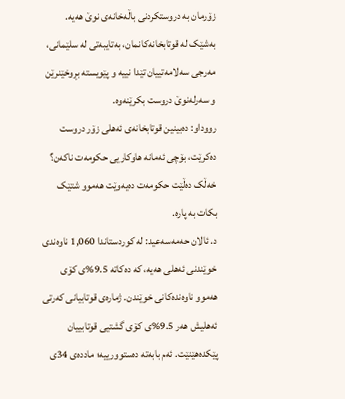زۆرمان بە دروستکردنی باڵەخانەی نوێ هەیە. بەشێک لە قوتابخانەکانمان، بەتایبەتی لە سلێمانی، مەرجی سەلامەتییان تێدا نییە و پێویستە بڕوخێنرێن و سەرلەنوێ دروست بکرێنەوە.
رووداو: دەبینین قوتابخانەی ئەهلی زۆر دروست دەکرێت، بۆچی ئەمانە هاوکاریی حکومەت ناکەن؟ خەڵک دەڵێت حکومەت دەیەوێت هەموو شتێک بکات بە پارە.
د. ئالان حەمەسەعید: لە کوردستاندا 1,060 ناوەندی خوێندنی ئەهلی هەیە، کە دەکاتە 9.5%ی کۆی هەموو ناوەندەکانی خوێندن. ژمارەی قوتابیانی کەرتی ئەهلیش هەر 9.5%ی کۆی گشتیی قوتابییان پێکدەهێنێت. ئەم بابەتە دەستوورییە؛ ماددەی 34ی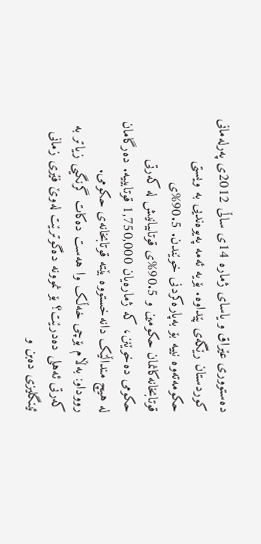دەستووری عێراق و یاسای ژمارە 14ی ساڵی 2012ی پەرلەمانی کوردستان رێگەی پێداوە. بۆیە ئەمە پەیوەندیی بە ویستی حکومەتەوە نییە بۆ بەپارەکردنی خوێندن. 90.5%ی قوتابخانەکانمان حکومین و 90.5%ی قوتابیانیش لە کەرتی حکومی دەخوێنن، کە ژمارەیان 1,750,000 قوتابییە. دەرگامان لە هیچ منداڵێک دانەخستووە بێتە قوتابخانەی حکومی.
رووداو: بەڵام بۆچی خەڵک وا هەست دەکات گرنگیی زیاتر بە کەرتی ئەهلی دەدرێت؟ بۆ نموونە دەگوترێت لەوێ فێری زمانی ئینگلیزی دەبن و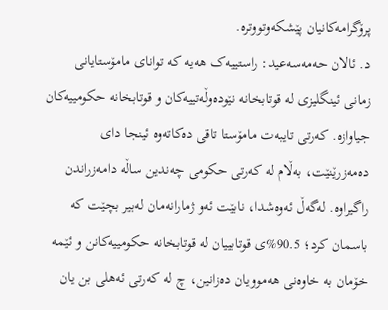پرۆگرامەکانیان پێشکەوتووترە.
د. ئالان حەمەسەعید: راستییەک هەیە کە توانای مامۆستایانی زمانی ئینگلیزی لە قوتابخانە نێودەوڵەتییەکان و قوتابخانە حکومییەکان جیاوازە. کەرتی تایبەت مامۆستا تاقی دەکاتەوە ئینجا دای دەمەزرێنێت، بەڵام لە کەرتی حکومی چەندین ساڵە دامەزراندن راگیراوە. لەگەڵ ئەوەشدا، نابێت ئەو ژمارانەمان لەبیر بچێت کە باسمان کرد؛ 90.5%ی قوتابییان لە قوتابخانە حکومییەکانن و ئێمە خۆمان بە خاوەنی هەموویان دەزانین، چ لە کەرتی ئەهلی بن یان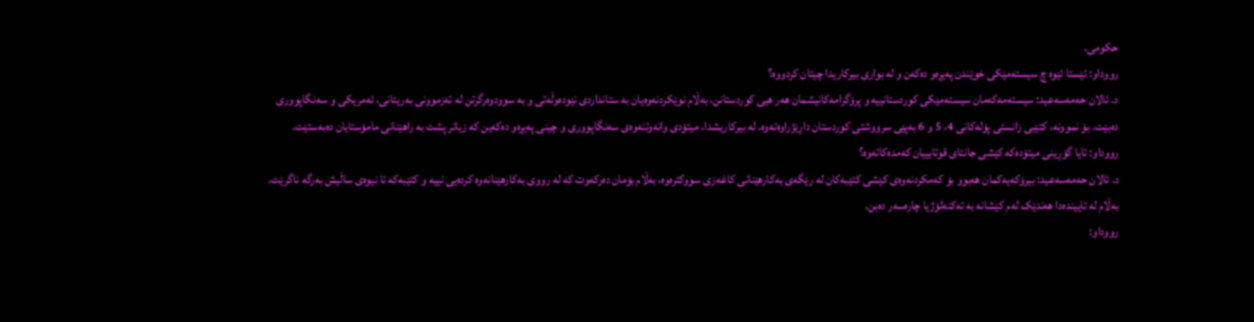حکومی.
رووداو: ئێستا ئێوە چ سیستەمێکی خوێندن پەیڕەو دەکەن و لە بواری بیرکاریدا چیتان کردووە؟
د. ئالان حەمەسەعید: سیستەمەکەمان سیستەمێکی کوردستانییە و پرۆگرامەکانیشمان هەر هیی کوردستانن، بەڵام نوێکردنەوەیان بە ستانداردی نێودەوڵەتی و بە سوودوەرگرتن لە ئەزموونی بەریتانی، ئەمریکی و سەنگاپووری دەبێت. بۆ نموونە، کتێبی زانستی پۆلەکانی 4، 5 و 6 بەپێی سرووشتی کوردستان داڕێژراوەتەوە. لە بیرکاریشدا، میتۆدی وانەوتنەوەی سەنگاپووری و چینی پەیڕەو دەکەین کە زیاتر پشت بە راهێنانی مامۆستایان دەبەستێت.
رووداو: ئایا گۆڕینی میتۆدەکە کێشی جانتای قوتابییان کەمدەکاتەوە؟
د. ئالان حەمەسەعید: بیرۆکەیەکمان هەبوو بۆ کەمکردنەوەی کێشی کتێبەکان لە رێگەی بەکارهێنانی کاغەزی سووکترەوە، بەڵام بۆمان دەرکەوت کە لە رووی بەکارهێنانەوە کردەیی نییە و کتێبەکە تا نیوەی ساڵیش بەرگە ناگرێت. بەڵام لە ئاییندەدا هەندێک لەم کێشانە بە تەکنەلۆژیا چارەسەر دەبن.
رووداو: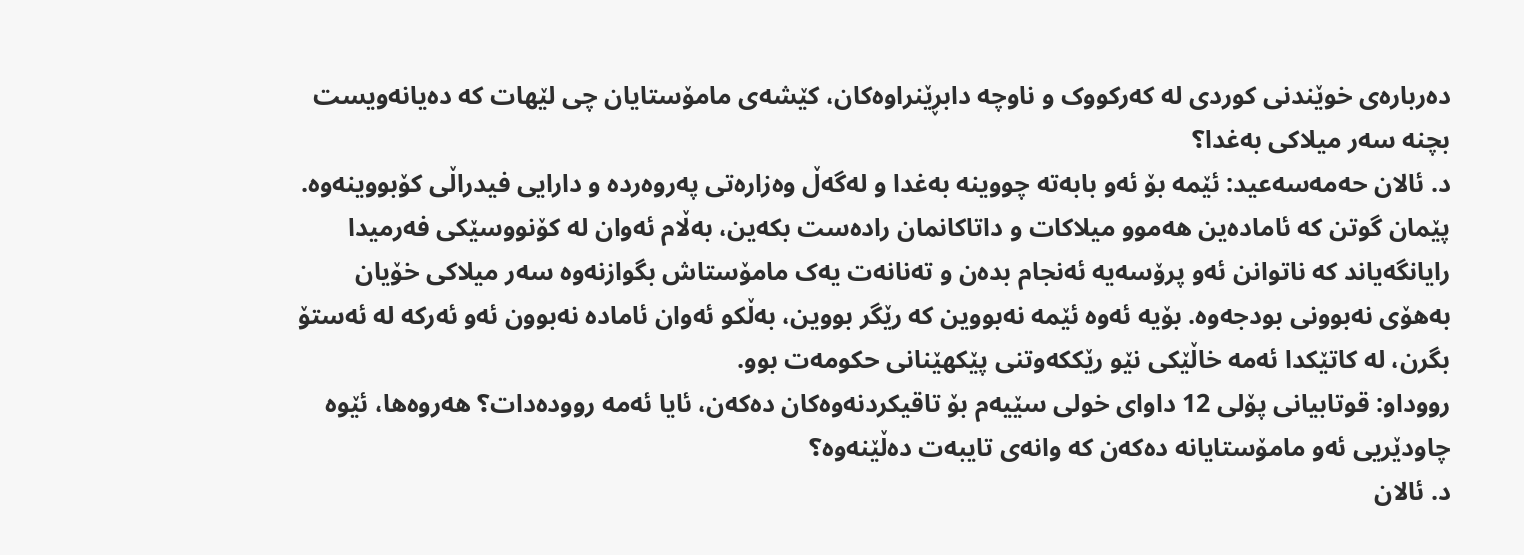دەربارەی خوێندنی کوردی لە کەرکووک و ناوچە دابڕێنراوەکان، کێشەی مامۆستایان چی لێهات کە دەیانەویست بچنە سەر میلاکی بەغدا؟
د. ئالان حەمەسەعید: ئێمە بۆ ئەو بابەتە چووینە بەغدا و لەگەڵ وەزارەتی پەروەردە و دارایی فیدراڵی کۆبووینەوە. پێمان گوتن کە ئامادەین هەموو میلاکات و داتاکانمان رادەست بکەین، بەڵام ئەوان لە کۆنووسێکی فەرمیدا رایانگەیاند کە ناتوانن ئەو پرۆسەیە ئەنجام بدەن و تەنانەت یەک مامۆستاش بگوازنەوە سەر میلاکی خۆیان بەهۆی نەبوونی بودجەوە. بۆیە ئەوە ئێمە نەبووین کە رێگر بووین، بەڵکو ئەوان ئامادە نەبوون ئەو ئەرکە لە ئەستۆ بگرن، لە کاتێکدا ئەمە خاڵێکی نێو رێککەوتنی پێکهێنانی حکومەت بوو.
رووداو: قوتابیانی پۆلی 12 داوای خولی سێیەم بۆ تاقیکردنەوەکان دەکەن، ئایا ئەمە روودەدات؟ هەروەها، ئێوە چاودێریی ئەو مامۆستایانە دەکەن کە وانەی تایبەت دەڵێنەوە؟
د. ئالان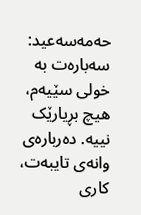حەمەسەعید: سەبارەت بە خولی سێیەم، هیچ بڕیارێک نییە. دەربارەی وانەی تایبەت، کاری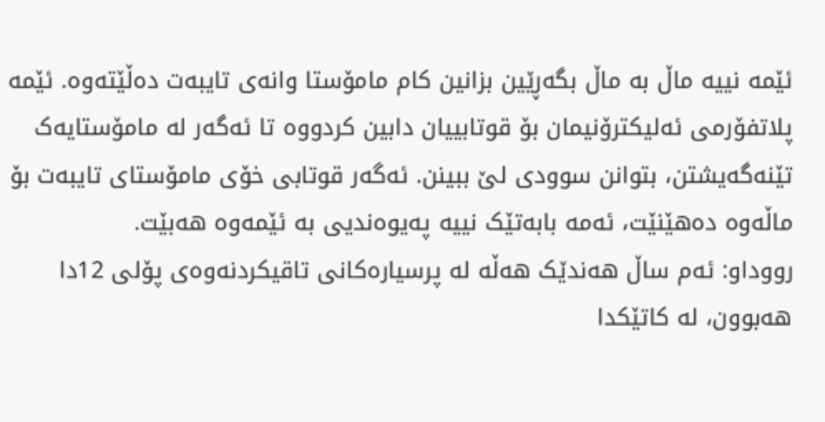ئێمە نییە ماڵ بە ماڵ بگەڕێین بزانین کام مامۆستا وانەی تایبەت دەڵێتەوە. ئێمە پلاتفۆرمی ئەلیکترۆنیمان بۆ قوتابییان دابین کردووە تا ئەگەر لە مامۆستایەک تێنەگەیشتن، بتوانن سوودی لێ ببینن. ئەگەر قوتابی خۆی مامۆستای تایبەت بۆ ماڵەوە دەهێنێت، ئەمە بابەتێک نییە پەیوەندیی بە ئێمەوە هەبێت.
رووداو: ئەم ساڵ هەندێک هەڵە لە پرسیارەکانی تاقیکردنەوەی پۆلی 12دا هەبوون، لە کاتێکدا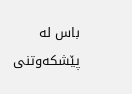باس لە پێشکەوتنی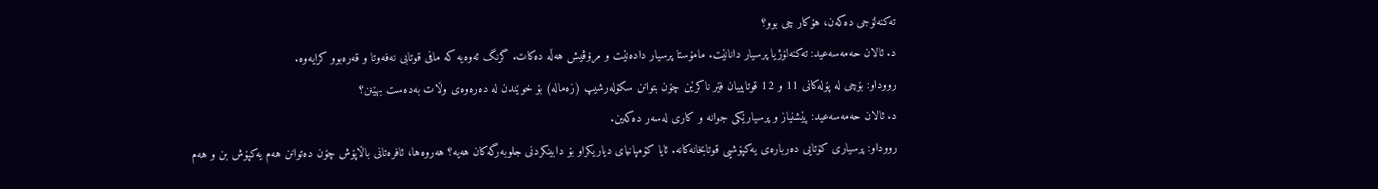تەکنەلۆجی دەکەن، هۆکار چی بوو؟
د. ئالان حەمەسەعید: تەکنەلۆژیا پرسیار دانانێت. مامۆستا پرسیار دادەنێت و مرۆڤیش هەڵە دەکات. گرنگ ئەوەیە کە مافی قوتابی نەفەوتا و قەرەبوو کرایەوە.
رووداو: بۆچی لە پۆلەکانی 11 و 12 قوتابییان فێر ناکرێن چۆن بتوانن سکۆلەرشیپ (زەمالە) بۆ خوێندن لە دەرەوەی وڵات بەدەست بهێنن؟
د. ئالان حەمەسەعید: پێشنیاز و پرسیارێکی جوانە و کاری لەسەر دەکەین.
رووداو: پرسیاری کۆتایی دەربارەی یەکپۆشیی قوتابخانەکانە. ئایا کۆمپانیای دیاریکراو بۆ دابینکردنی جلوبەرگەکان هەیە؟ هەروەها، ئافرەتانی باڵاپۆش چۆن دەتوانن هەم یەکپۆش بن و هەم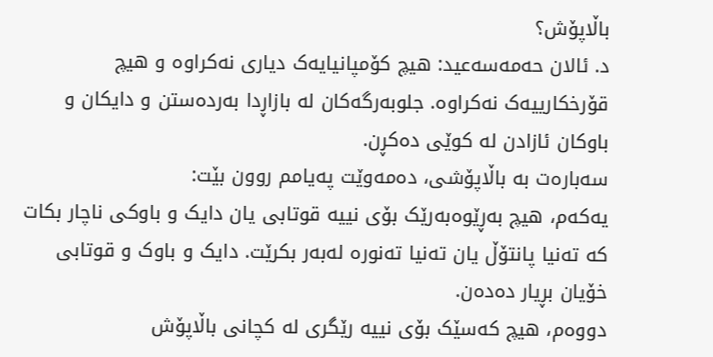باڵاپۆش؟
د. ئالان حەمەسەعید: هیچ کۆمپانیایەک دیاری نەکراوە و هیچ قۆرخکارییەک نەکراوە. جلوبەرگەکان لە بازاڕدا بەردەستن و دایکان و باوکان ئازادن لە کوێی دەکڕن.
سەبارەت بە باڵاپۆشی، دەمەوێت پەیامم روون بێت:
یەکەم، هیچ بەڕێوەبەرێک بۆی نییە قوتابی یان دایک و باوکی ناچار بکات کە تەنیا پانتۆڵ یان تەنیا تەنورە لەبەر بکرێت. دایک و باوک و قوتابی خۆیان بڕیار دەدەن.
دووەم، هیچ کەسێک بۆی نییە رێگری لە کچانی باڵاپۆش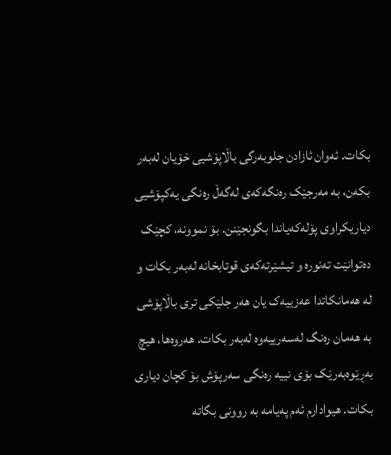بکات. ئەوان ئازادن جلوبەرگی باڵاپۆشیی خۆیان لەبەر بکەن، بە مەرجێک رەنگەکەی لەگەڵ رەنگی یەکپۆشیی دیاریکراوی پۆلەکەیاندا بگونجێنن. بۆ نموونە، کچێک دەتوانێت تەنورە و تیشێرتەکەی قوتابخانە لەبەر بکات و لە هەمانکاتدا عەزییەک یان هەر جلێکی تری باڵاپۆشی بە هەمان رەنگ لەسەرییەوە لەبەر بکات. هەروەها، هیچ بەڕێوەبەرێک بۆی نییە رەنگی سەرپۆش بۆ کچان دیاری بکات. هیوادارم ئەم پەیامە بە روونی بگاتە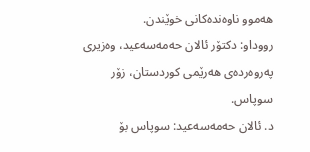هەموو ناوەندەکانی خوێندن.
رووداو: دکتۆر ئالان حەمەسەعید، وەزیری پەروەردەی هەرێمی کوردستان، زۆر سوپاس.
د. ئالان حەمەسەعید: سوپاس بۆ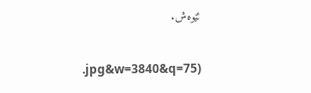ئێوەش.

.jpg&w=3840&q=75)